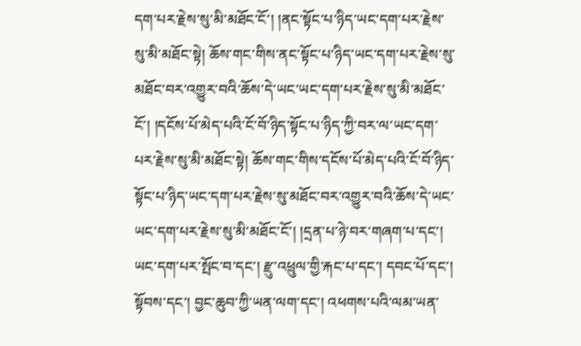དག་པར་རྗེས་སུ་མི་མཐོང་ངོ་། །ནང་སྟོང་པ་ཉིད་ཡང་དག་པར་རྗེས་སུ་མི་མཐོང་སྟེ། ཆོས་གང་གིས་ནང་སྟོང་པ་ཉིད་ཡང་དག་པར་རྗེས་སུ་མཐོང་བར་འགྱུར་བའི་ཆོས་དེ་ཡང་ཡང་དག་པར་རྗེས་སུ་མི་མཐོང་ངོ་། །དངོས་པོ་མེད་པའི་ངོ་བོ་ཉིད་སྟོང་པ་ཉིད་ཀྱི་བར་ལ་ཡང་དག་པར་རྗེས་སུ་མི་མཐོང་སྟེ། ཆོས་གང་གིས་དངོས་པོ་མེད་པའི་ངོ་བོ་ཉིད་སྟོང་པ་ཉིད་ཡང་དག་པར་རྗེས་སུ་མཐོང་བར་འགྱུར་བའི་ཆོས་དེ་ཡང་ཡང་དག་པར་རྗེས་སུ་མི་མཐོང་ངོ་། །དྲན་པ་ཉེ་བར་གཞག་པ་དང་། ཡང་དག་པར་སྤོང་བ་དང་། རྫུ་འཕྲུལ་གྱི་རྐང་པ་དང་། དབང་པོ་དང་། སྟོབས་དང་། བྱང་ཆུབ་ཀྱི་ཡན་ལག་དང་། འཕགས་པའི་ལམ་ཡན་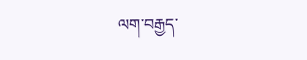ལག་བརྒྱད་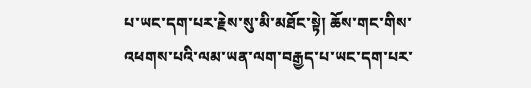པ་ཡང་དག་པར་རྗེས་སུ་མི་མཐོང་སྟེ། ཆོས་གང་གིས་འཕགས་པའི་ལམ་ཡན་ལག་བརྒྱད་པ་ཡང་དག་པར་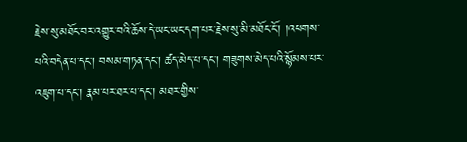རྗེས་སུ་མཐོང་བར་འགྱུར་བའི་ཆོས་དེ་ཡང་ཡང་དག་པར་རྗེས་སུ་མི་མཐོང་ངོ་། །འཕགས་པའི་བདེན་པ་དང་། བསམ་གཏན་དང་། ཚད་མེད་པ་དང་། གཟུགས་མེད་པའི་སྙོམས་པར་འཇུག་པ་དང་། རྣམ་པར་ཐར་པ་དང་། མཐར་གྱིས་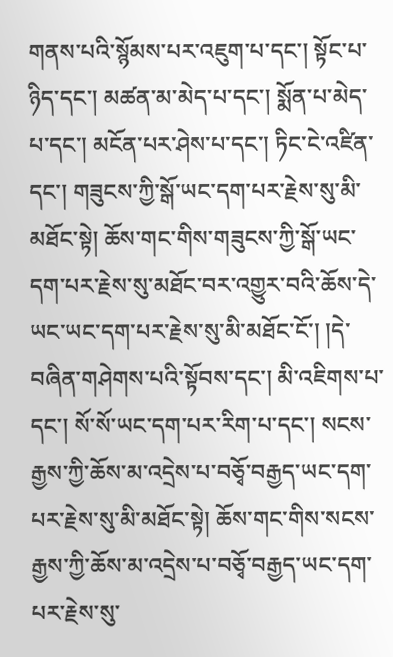གནས་པའི་སྙོམས་པར་འཇུག་པ་དང་། སྟོང་པ་ཉིད་དང་། མཚན་མ་མེད་པ་དང་། སྨོན་པ་མེད་པ་དང་། མངོན་པར་ཤེས་པ་དང་། ཏིང་ངེ་འཛིན་དང་། གཟུངས་ཀྱི་སྒོ་ཡང་དག་པར་རྗེས་སུ་མི་མཐོང་སྟེ། ཆོས་གང་གིས་གཟུངས་ཀྱི་སྒོ་ཡང་དག་པར་རྗེས་སུ་མཐོང་བར་འགྱུར་བའི་ཆོས་དེ་ཡང་ཡང་དག་པར་རྗེས་སུ་མི་མཐོང་ངོ་། །དེ་བཞིན་གཤེགས་པའི་སྟོབས་དང་། མི་འཇིགས་པ་དང་། སོ་སོ་ཡང་དག་པར་རིག་པ་དང་། སངས་རྒྱས་ཀྱི་ཆོས་མ་འདྲེས་པ་བཅྭོ་བརྒྱད་ཡང་དག་པར་རྗེས་སུ་མི་མཐོང་སྟེ། ཆོས་གང་གིས་སངས་རྒྱས་ཀྱི་ཆོས་མ་འདྲེས་པ་བཅྭོ་བརྒྱད་ཡང་དག་པར་རྗེས་སུ་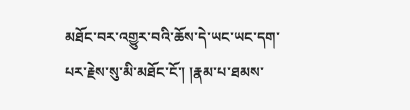མཐོང་བར་འགྱུར་བའི་ཆོས་དེ་ཡང་ཡང་དག་པར་རྗེས་སུ་མི་མཐོང་ངོ་། །རྣམ་པ་ཐམས་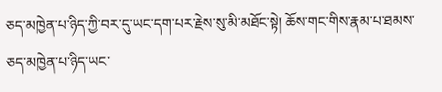ཅད་མཁྱེན་པ་ཉིད་ཀྱི་བར་དུ་ཡང་དག་པར་རྗེས་སུ་མི་མཐོང་སྟེ། ཆོས་གང་གིས་རྣམ་པ་ཐམས་ཅད་མཁྱེན་པ་ཉིད་ཡང་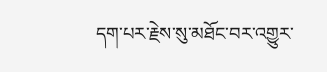དག་པར་རྗེས་སུ་མཐོང་བར་འགྱུར་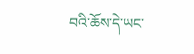བའི་ཆོས་དེ་ཡང་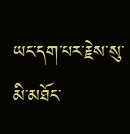ཡང་དག་པར་རྗེས་སུ་མི་མཐོང་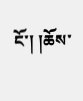ངོ་། །ཆོས་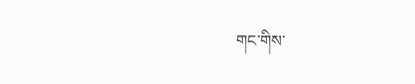གང་གིས་